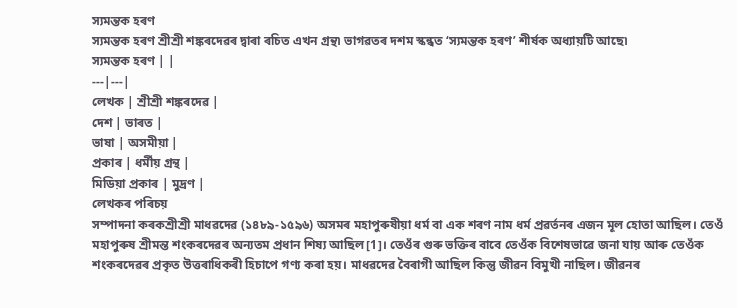স্যমন্তক হৰণ
স্যমন্তক হৰণ শ্ৰীশ্ৰী শঙ্কৰদেৱৰ দ্বাৰা ৰচিত এখন গ্ৰন্থ৷ ভাগৱতৰ দশম স্কন্ধত ‘স্যমন্তক হৰণ’ শীৰ্ষক অধ্যায়টি আছে৷
স্যমন্তক হৰণ | |
---|---|
লেখক | শ্ৰীশ্ৰী শঙ্কৰদেৱ |
দেশ | ভাৰত |
ভাষা | অসমীয়া |
প্ৰকাৰ | ধৰ্মীয় গ্ৰন্থ |
মিডিয়া প্ৰকাৰ | মুদ্ৰণ |
লেখকৰ পৰিচয়
সম্পাদনা কৰকশ্ৰীশ্ৰী মাধৱদেৱ (১৪৮৯-১৫৯৬) অসমৰ মহাপুৰুষীয়া ধৰ্ম বা এক শৰণ নাম ধৰ্ম প্ৰৱৰ্তনৰ এজন মূল হোতা আছিল। তেওঁ মহাপুৰুষ শ্ৰীমন্ত শংকৰদেৱৰ অন্যতম প্ৰধান শিষ্য আছিল[1]। তেওঁৰ গুৰু ভক্তিৰ বাবে তেওঁক বিশেষভাৱে জনা যায় আৰু তেওঁক শংকৰদেৱৰ প্ৰকৃত উত্তৰাধিকৰী হিচাপে গণ্য কৰা হয়। মাধৱদেৱ বৈৰাগী আছিল কিন্তু জীৱন বিমুখী নাছিল। জীৱনৰ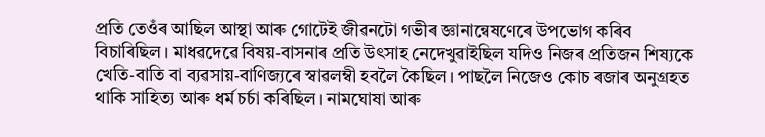প্ৰতি তেওঁৰ আছিল আস্থা আৰু গোটেই জীৱনটো গভীৰ জ্ঞানান্বেষণেৰে উপভোগ কৰিব বিচাৰিছিল। মাধৱদেৱে বিষয়-বাসনাৰ প্ৰতি উৎসাহ নেদেখুৱাইছিল যদিও নিজৰ প্ৰতিজন শিষ্যকে খেতি-বাতি বা ব্যৱসায়-বাণিজ্যৰে স্বাৱলম্বী হবলৈ কৈছিল। পাছলৈ নিজেও কোচ ৰজাৰ অনুগ্ৰহত থাকি সাহিত্য আৰু ধৰ্ম চৰ্চা কৰিছিল। নামঘোষা আৰু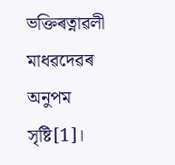ভক্তিৰত্নাৱলী মাধৱদেৱৰ অনুপম সৃষ্টি[1]।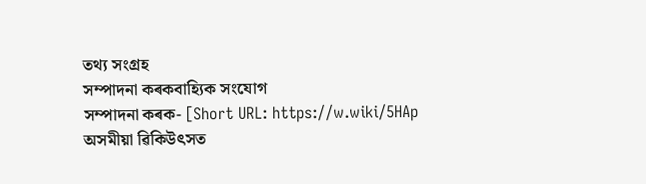তথ্য সংগ্ৰহ
সম্পাদনা কৰকবাহ্যিক সংযোগ
সম্পাদনা কৰক- [Short URL: https://w.wiki/5HAp অসমীয়া ৱিকিউৎসত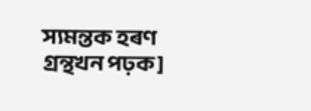স্যমন্তক হৰণ গ্ৰন্থখন পঢ়ক]